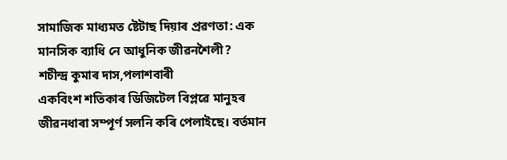সামাজিক মাধ্যমত ষ্টেটাছ দিয়াৰ প্ৰৱণতা: এক মানসিক ব্যাধি নে আধুনিক জীৱনশৈলী?
শচীন্দ্ৰ কুমাৰ দাস,পলাশবাৰী
একবিংশ শতিকাৰ ডিজিটেল বিপ্লৱে মানুহৰ জীৱনধাৰা সম্পূৰ্ণ সলনি কৰি পেলাইছে। বৰ্তমান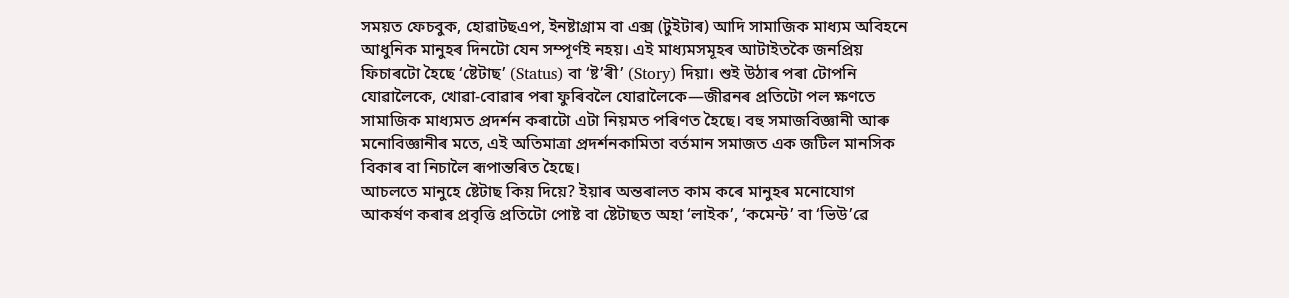সময়ত ফেচবুক, হোৱাটছএপ, ইনষ্টাগ্ৰাম বা এক্স (টুইটাৰ) আদি সামাজিক মাধ্যম অবিহনে আধুনিক মানুহৰ দিনটো যেন সম্পূৰ্ণই নহয়। এই মাধ্যমসমূহৰ আটাইতকৈ জনপ্ৰিয় ফিচাৰটো হৈছে ‘ষ্টেটাছ’ (Status) বা ‘ষ্ট’ৰী’ (Story) দিয়া। শুই উঠাৰ পৰা টোপনি যোৱালৈকে, খোৱা-বোৱাৰ পৰা ফুৰিবলৈ যোৱালৈকে—জীৱনৰ প্ৰতিটো পল ক্ষণতে সামাজিক মাধ্যমত প্ৰদৰ্শন কৰাটো এটা নিয়মত পৰিণত হৈছে। বহু সমাজবিজ্ঞানী আৰু মনোবিজ্ঞানীৰ মতে, এই অতিমাত্ৰা প্ৰদৰ্শনকামিতা বৰ্তমান সমাজত এক জটিল মানসিক বিকাৰ বা নিচালৈ ৰূপান্তৰিত হৈছে।
আচলতে মানুহে ষ্টেটাছ কিয় দিয়ে? ইয়াৰ অন্তৰালত কাম কৰে মানুহৰ মনোযোগ আকৰ্ষণ কৰাৰ প্ৰবৃত্তি প্ৰতিটো পোষ্ট বা ষ্টেটাছত অহা ‘লাইক’, ‘কমেন্ট’ বা ‘ভিউ’ৱে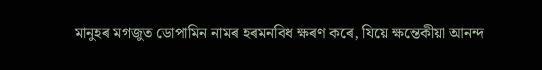মানুহৰ মগজুত ডোপামিন নামৰ হৰমনবিধ ক্ষৰণ কৰে, যিয়ে ক্ষন্তেকীয়া আনন্দ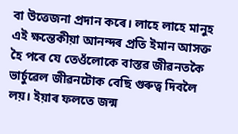বা উত্তেজনা প্ৰদান কৰে। লাহে লাহে মানুহ এই ক্ষন্তেকীয়া আনন্দৰ প্ৰতি ইমান আসক্ত হৈ পৰে যে তেওঁলোকে বাস্তৱ জীৱনতকৈ ভাৰ্চুৱেল জীৱনটোক বেছি গুৰুত্ব দিবলৈ লয়। ইয়াৰ ফলতে জন্ম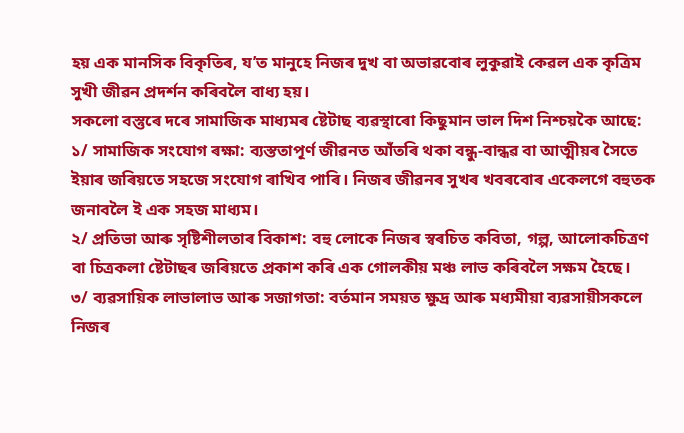হয় এক মানসিক বিকৃতিৰ, য’ত মানুহে নিজৰ দুখ বা অভাৱবোৰ লুকুৱাই কেৱল এক কৃত্ৰিম সুখী জীৱন প্ৰদৰ্শন কৰিবলৈ বাধ্য হয়।
সকলো বস্তুৰে দৰে সামাজিক মাধ্যমৰ ষ্টেটাছ ব্যৱস্থাৰো কিছুমান ভাল দিশ নিশ্চয়কৈ আছে:
১/ সামাজিক সংযোগ ৰক্ষা: ব্যস্ততাপূৰ্ণ জীৱনত আঁতৰি থকা বন্ধু-বান্ধৱ বা আত্মীয়ৰ সৈতে ইয়াৰ জৰিয়তে সহজে সংযোগ ৰাখিব পাৰি। নিজৰ জীৱনৰ সুখৰ খবৰবোৰ একেলগে বহুতক জনাবলৈ ই এক সহজ মাধ্যম।
২/ প্ৰতিভা আৰু সৃষ্টিশীলতাৰ বিকাশ: বহু লোকে নিজৰ স্বৰচিত কবিতা, গল্প, আলোকচিত্ৰণ বা চিত্ৰকলা ষ্টেটাছৰ জৰিয়তে প্ৰকাশ কৰি এক গোলকীয় মঞ্চ লাভ কৰিবলৈ সক্ষম হৈছে।
৩/ ব্যৱসায়িক লাভালাভ আৰু সজাগতা: বৰ্তমান সময়ত ক্ষুদ্ৰ আৰু মধ্যমীয়া ব্যৱসায়ীসকলে নিজৰ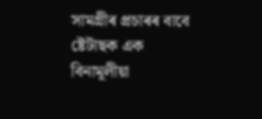সামগ্ৰীৰ প্ৰচাৰৰ বাবে ষ্টেটাছক এক বিনামূলীয়া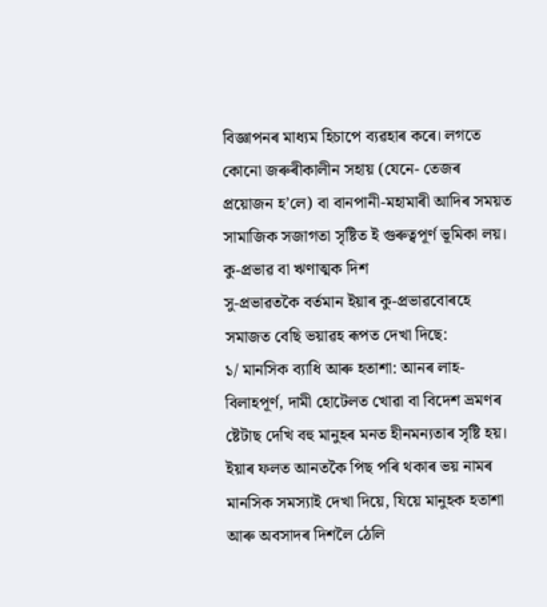বিজ্ঞাপনৰ মাধ্যম হিচাপে ব্যৱহাৰ কৰে। লগতে কোনো জৰুৰীকালীন সহায় (যেনে- তেজৰ প্ৰয়োজন হ’লে) বা বানপানী-মহামাৰী আদিৰ সময়ত সামাজিক সজাগতা সৃষ্টিত ই গুৰুত্বপূৰ্ণ ভূমিকা লয়।
কু-প্ৰভাৱ বা ঋণাত্মক দিশ
সু-প্ৰভাৱতকৈ বৰ্তমান ইয়াৰ কু-প্ৰভাৱবোৰহে সমাজত বেছি ভয়াৱহ ৰূপত দেখা দিছে:
১/ মানসিক ব্যাধি আৰু হতাশা: আনৰ লাহ-বিলাহপূৰ্ণ, দামী হোটেলত খোৱা বা বিদেশ ভ্ৰমণৰ ষ্টেটাছ দেখি বহু মানুহৰ মনত হীনমন্যতাৰ সৃষ্টি হয়। ইয়াৰ ফলত আনতকৈ পিছ পৰি থকাৰ ভয় নামৰ মানসিক সমস্যাই দেখা দিয়ে, যিয়ে মানুহক হতাশা আৰু অবসাদৰ দিশলৈ ঠেলি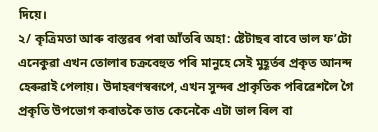দিয়ে।
২/ কৃত্ৰিমতা আৰু বাস্তৱৰ পৰা আঁতৰি অহা: ষ্টেটাছৰ বাবে ভাল ফ’টো এনেকুৱা এখন তোলাৰ চক্ৰবেহুত পৰি মানুহে সেই মুহূৰ্তৰ প্ৰকৃত আনন্দ হেৰুৱাই পেলায়। উদাহৰণস্বৰূপে, এখন সুন্দৰ প্ৰাকৃতিক পৰিৱেশলৈ গৈ প্ৰকৃতি উপভোগ কৰাতকৈ তাত কেনেকৈ এটা ভাল ৰিল বা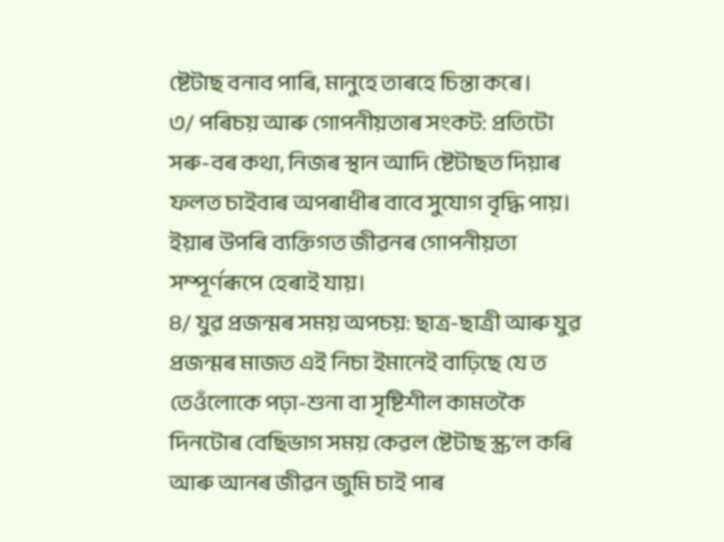ষ্টেটাছ বনাব পাৰি, মানুহে তাৰহে চিন্তা কৰে।
৩/ পৰিচয় আৰু গোপনীয়তাৰ সংকট: প্ৰতিটো সৰু-বৰ কথা, নিজৰ স্থান আদি ষ্টেটাছত দিয়াৰ ফলত চাইবাৰ অপৰাধীৰ বাবে সুযোগ বৃদ্ধি পায়। ইয়াৰ উপৰি ব্যক্তিগত জীৱনৰ গোপনীয়তা সম্পূৰ্ণৰূপে হেৰাই যায়।
৪/ যুৱ প্ৰজন্মৰ সময় অপচয়: ছাত্ৰ-ছাত্ৰী আৰু যুৱ প্ৰজন্মৰ মাজত এই নিচা ইমানেই বাঢ়িছে যে ত
তেওঁলোকে পঢ়া-শুনা বা সৃষ্টিশীল কামতকৈ দিনটোৰ বেছিভাগ সময় কেৱল ষ্টেটাছ স্ক্ৰ’ল কৰি আৰু আনৰ জীৱন জুমি চাই পাৰ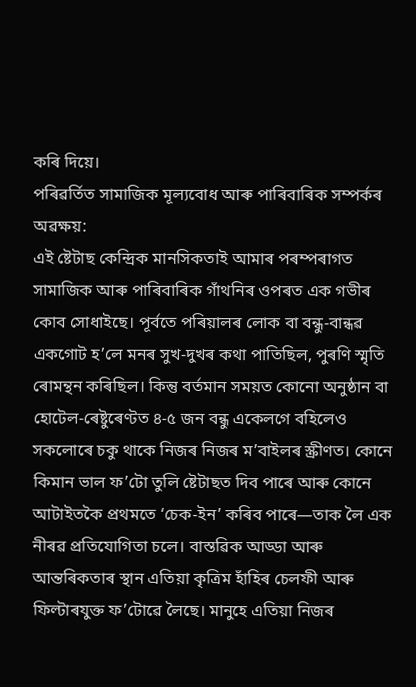কৰি দিয়ে।
পৰিৱৰ্তিত সামাজিক মূল্যবোধ আৰু পাৰিবাৰিক সম্পৰ্কৰ অৱক্ষয়:
এই ষ্টেটাছ কেন্দ্ৰিক মানসিকতাই আমাৰ পৰম্পৰাগত সামাজিক আৰু পাৰিবাৰিক গাঁথনিৰ ওপৰত এক গভীৰ কোব সোধাইছে। পূৰ্বতে পৰিয়ালৰ লোক বা বন্ধু-বান্ধৱ একগোট হ’লে মনৰ সুখ-দুখৰ কথা পাতিছিল, পুৰণি স্মৃতি ৰোমন্থন কৰিছিল। কিন্তু বৰ্তমান সময়ত কোনো অনুষ্ঠান বা হোটেল-ৰেষ্টুৰেণ্টত ৪-৫ জন বন্ধু একেলগে বহিলেও সকলোৰে চকু থাকে নিজৰ নিজৰ ম’বাইলৰ স্ক্ৰীণত। কোনে কিমান ভাল ফ’টো তুলি ষ্টেটাছত দিব পাৰে আৰু কোনে আটাইতকৈ প্ৰথমতে ‘চেক-ইন’ কৰিব পাৰে—তাক লৈ এক নীৰৱ প্ৰতিযোগিতা চলে। বাস্তৱিক আড্ডা আৰু আন্তৰিকতাৰ স্থান এতিয়া কৃত্ৰিম হাঁহিৰ চেলফী আৰু ফিল্টাৰযুক্ত ফ’টোৱে লৈছে। মানুহে এতিয়া নিজৰ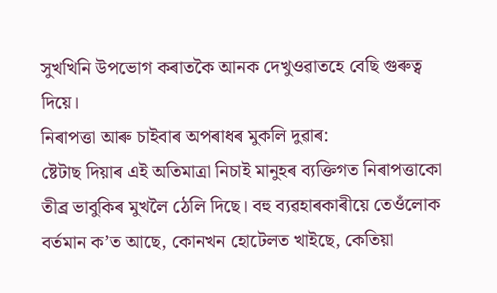সুখখিনি উপভোগ কৰাতকৈ আনক দেখুওৱাতহে বেছি গুৰুত্ব দিয়ে।
নিৰাপত্তা আৰু চাইবাৰ অপৰাধৰ মুকলি দুৱাৰ:
ষ্টেটাছ দিয়াৰ এই অতিমাত্ৰা নিচাই মানুহৰ ব্যক্তিগত নিৰাপত্তাকো তীব্ৰ ভাবুকিৰ মুখলৈ ঠেলি দিছে। বহু ব্যৱহাৰকাৰীয়ে তেওঁলোক বৰ্তমান ক’ত আছে, কোনখন হোটেলত খাইছে, কেতিয়া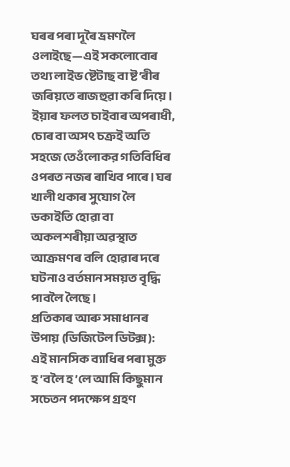ঘৰৰ পৰা দূৰৈ ভ্ৰমণলৈ ওলাইছে—এই সকলোবোৰ তথ্য লাইভ ষ্টেটাছ বা ষ্ট’ৰীৰ জৰিয়তে ৰাজহুৱা কৰি দিয়ে। ইয়াৰ ফলত চাইবাৰ অপৰাধী, চোৰ বা অসৎ চক্ৰই অতি সহজে তেওঁলোকর গতিবিধিৰ ওপৰত নজৰ ৰাখিব পাৰে। ঘৰ খালী থকাৰ সুযোগ লৈ ডকাইতি হোৱা বা অকলশৰীয়া অৱস্থাত আক্ৰমণৰ বলি হোৱাৰ দৰে ঘটনাও বৰ্তমান সময়ত বৃদ্ধি পাবলৈ লৈছে।
প্ৰতিকাৰ আৰু সমাধানৰ উপায় (ডিজিটেল ডিটক্স):
এই মানসিক ব্যাধিৰ পৰা মুক্ত হ’বলৈ হ’লে আমি কিছুমান সচেতন পদক্ষেপ গ্ৰহণ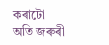কৰাটো অতি জৰুৰী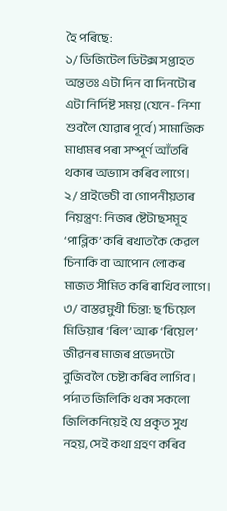হৈ পৰিছে:
১/ ডিজিটেল ডিটক্স সপ্তাহত অন্ততঃ এটা দিন বা দিনটোৰ এটা নিৰ্দিষ্ট সময় (যেনে- নিশা শুবলৈ যোৱাৰ পূৰ্বে) সামাজিক মাধ্যমৰ পৰা সম্পূৰ্ণ আঁতৰি থকাৰ অভ্যাস কৰিব লাগে।
২/ প্ৰাইভেচী বা গোপনীয়তাৰ নিয়ন্ত্ৰণ: নিজৰ ষ্টেটাছসমূহ ‘পাব্লিক’ কৰি ৰখাতকৈ কেৱল চিনাকি বা আপোন লোকৰ মাজত সীমিত কৰি ৰাখিব লাগে।
৩/ বাস্তৱমুখী চিন্তা: ছ’চিয়েল মিডিয়াৰ ‘ৰিল’ আৰু ‘ৰিয়েল’ জীৱনৰ মাজৰ প্ৰভেদটো বুজিবলৈ চেষ্টা কৰিব লাগিব। পৰ্দাত জিলিকি থকা সকলো জিলিকনিয়েই যে প্ৰকৃত সুখ নহয়, সেই কথা গ্ৰহণ কৰিব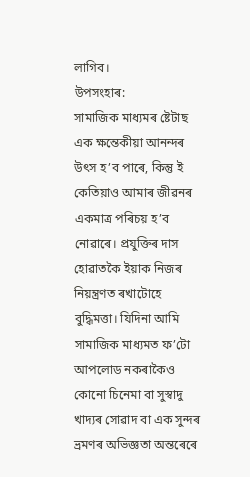লাগিব।
উপসংহাৰ:
সামাজিক মাধ্যমৰ ষ্টেটাছ এক ক্ষন্তেকীয়া আনন্দৰ উৎস হ’ব পাৰে, কিন্তু ই কেতিয়াও আমাৰ জীৱনৰ একমাত্ৰ পৰিচয় হ’ব নোৱাৰে। প্ৰযুক্তিৰ দাস হোৱাতকৈ ইয়াক নিজৰ নিয়ন্ত্ৰণত ৰখাটোহে বুদ্ধিমত্তা। যিদিনা আমি সামাজিক মাধ্যমত ফ’টো আপলোড নকৰাকৈও কোনো চিনেমা বা সুস্বাদু খাদ্যৰ সোৱাদ বা এক সুন্দৰ ভ্ৰমণৰ অভিজ্ঞতা অন্তৰেৰে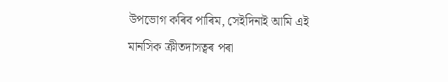উপভোগ কৰিব পাৰিম, সেইদিনাই আমি এই মানসিক ক্ৰীতদাসত্বৰ পৰা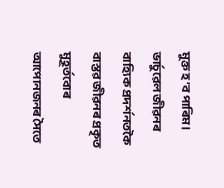মুক্ত হ’ব পাৰিম। ভাৰ্চুৱেল জীৱনৰ বাহ্যিক প্ৰদৰ্শনতকৈ বাস্তৱ জীৱনৰ প্ৰকৃত মুহূৰ্তবোৰ আপোনজনৰ সৈতে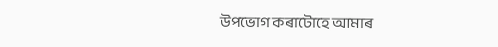উপভোগ কৰাটোহে আমাৰ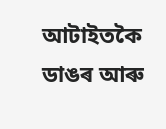আটাইতকৈ ডাঙৰ আৰু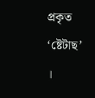প্ৰকৃত ‘ষ্টেটাছ’ ।